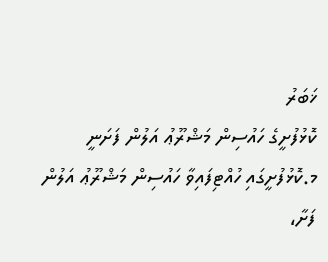ޚަބަރު
ކޮޅުފުށީގެ ހައުސިން މަޝްރޫޢު އަލުން ފަށަނީ
މ.ކޮޅުފުށީގައި ހުއްޓިފައިވާ ހައުސިން މަޝްރޫޢު އަލުން ފަށާ،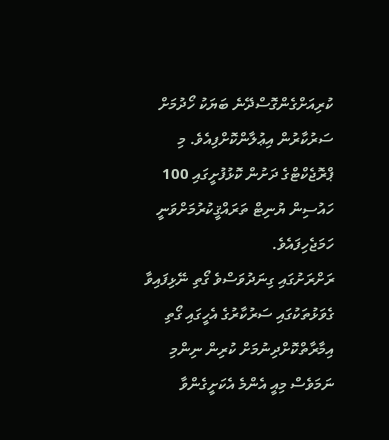ކުރިއަށްގެންގޮސްދޭނެ ބަޔަކު ހޯދުމަށް ސަރުކާރުން އިޢުލާންކޮށްފިއެވެ. މި ޕްރޮޖެކްޓްގެ ދަށުން ކޮޅުފުށީގައި 100 ހައުސިން ޔުނިޓް ތަރައްޤީކުރުމަށްވަނީ ހަމަޖެހިފައެވެ.
ރަށްރަށުގައި ގިނަދުވަސްވެ ގޯތި ނޭޅިފައިވާ ގެވަޅުތަކުގައި ސަރުކާރުގެ އެހީގައި ގޯތި އިމާރާތްކޮށްދިނުމަށް ކުރިން ނިންމި ނަމަވެސް މިއީ އެންމެ އެކަށީގެންވާ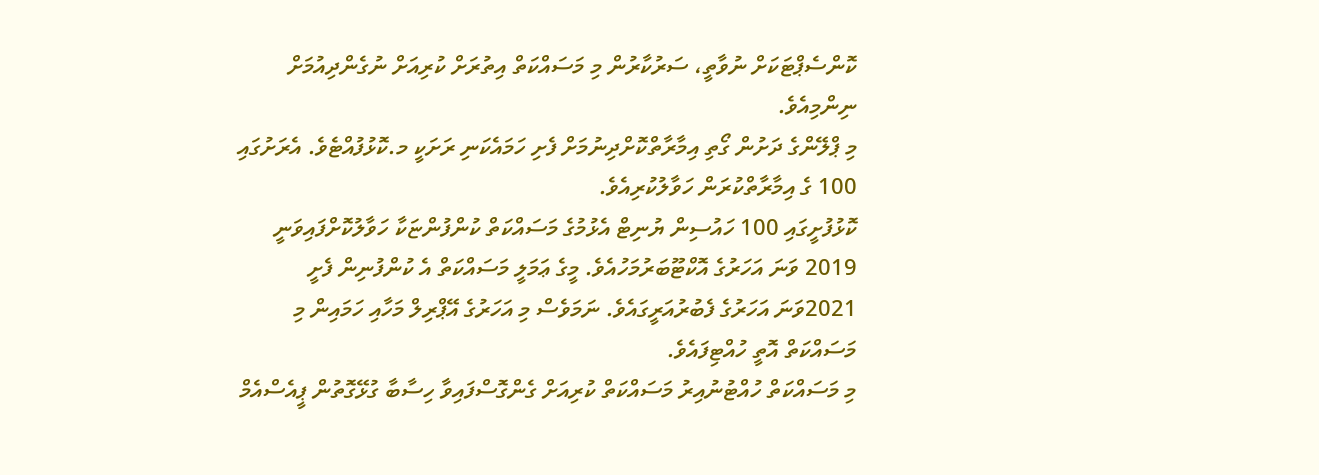ކޮންސެޕްޓަކަށް ނުވާތީ، ސަރުކާރުން މި މަސައްކަތް އިތުރަށް ކުރިއަށް ނުގެންދިއުމަށް ނިންމިއެވެ.
މި ޕްލޭންގެ ދަށުން ގޯތި އިމާރާތްކޮށްދިނުމަށް ފެށި ހަމައެކަނި ރަށަކީ މ.ކޮޅުފުއްޓެވެ. އެރަށުގައި 100 ގެ އިމާރާތްކުރަން ހަވާލުކުރިއެވެ.
ކޮޅުފުށީގައި 100 ހައުސިން ޔުނިޓް އެޅުމުގެ މަސައްކަތް ކުންފުންޏަކާ ހަވާލުކޮށްފައިވަނީ 2019 ވަނަ އަހަރުގެ އޮކްޓޫބަރުމަހުއެވެ. މީގެ ޢަމަލީ މަސައްކަތް އެ ކުންފުނިން ފެށީ 2021ވަނަ އަހަރުގެ ފެބުރުއަރީގައެވެ. ނަމަވެސް މި އަހަރުގެ އޭޕްރިލް މަހާއި ހަމައިން މި މަސައްކަތް އޮތީ ހުއްޓިފައެވެ.
މި މަސައްކަތް ހުއްޓުނުއިރު މަސައްކަތް ކުރިއަށް ގެންގޮސްފައިވާ ހިސާބާ ގުޅޭގޮތުން ޕީއެސްއެމް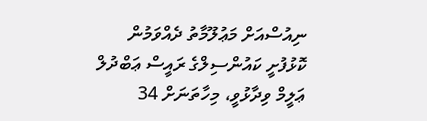ނިއުސްއަށް މަޢުލޫމާތު ދެއްވަމުން ކޮޅުފުށީ ކައުންސިލްގެ ރައީސް ޢަބްދުލް ޢަލީމް ވިދާޅުވީ، މިހާތަނަށް 34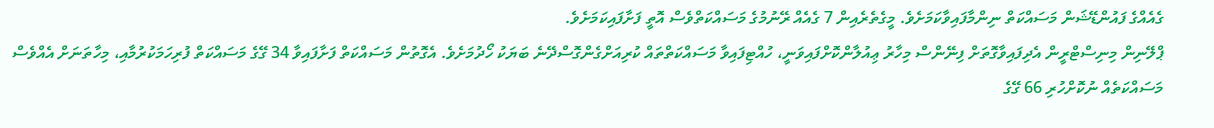ގެއެއްގެ ފައުންޑޭޝަން މަސައްކަތް ނިންމާފައިވާކަމަށެވެ. މީގެތެރެއިން 7 ގެއެއް ރޭނުމުގެ މަސައްކަތްވެސް އޮތީ ފަށާފައިކަމަށެވެ.
ޕްލޭނިން މިނިސްޓްރީން އެދިފައިވާގޮތަށް ފިނޭންސް މިހާރު ޢިއުލާންކޮށްފައިވަނީ، ހުއްޓިފައިވާ މަސައްކަތްތައް ކުރިއަށްގެންގޮސްދޭނެ ބަޔަކު ހޯދުމަށެވެ. އެގޮތުން މަސައްކަތް ފަށާފައިވާ 34 ގޭގެ މަސައްކަތް ފުރިހަމަކުރުމާއި، މިހާތަނަށް އެއްވެސް މަސައްކަތެއް ނުކޮށްހުރި 66 ގޭގެ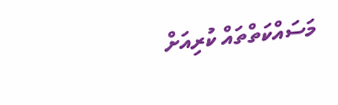މަސައްކަތްތައް ކުރިއަށް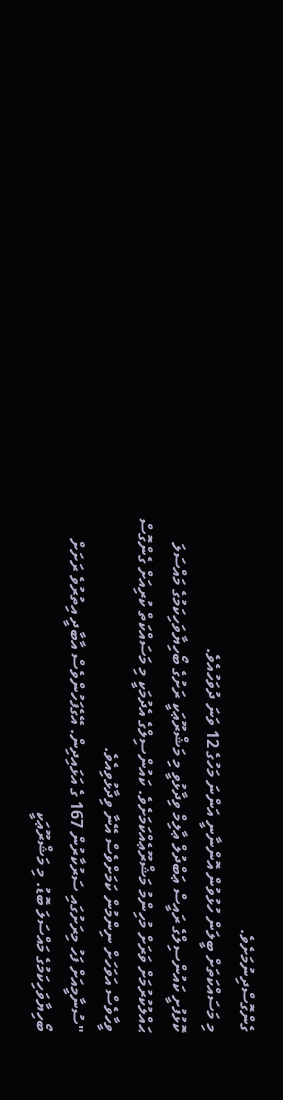ގެންގޮސްދިނުމަށެވެ.
މި މަސައްކަތަށް ބީލަން ހުޅުވުން އޮންނާނީ އަންނަ މަހުގެ 12 ވަނަ ދުވަހުއެވެ.
ކޮޅުފުށީ ކައުންސިލްގެ ރައީސް ޢަބްދުލް ޢާލިމް ވިދާޅުވީ މި މަޝްރޫޢަކީ ރަށުގެ ބޯހިޔާވަހިކަމުގެ މައްސަލަ ޙައްލުކުރުމަށް ވަރަށް މުހިންމު މަޝްރޫޢެއްކަމަށެވެ. ކައުންސިލްގެ އެދުމަކީ މި މަސައްކަތް ކުރިއަށް ގެންގޮސް ވީހާވެސް އަވަހަށް ނިންމުން ކަމަށްވެސް އޭނާ ވިދާޅުވިއެވެ.
"ސުނާމީއަށް ފަހު މިރަށުގައި ސަރުކާރުން 167 ގެ އަޅައިދިން. އޭގެފަހުންވެސް އާބާދީ އިތުރުވެ ރަށަށް ބޯހިޔާވަހިކަމުގެ މައްސަލަ ބޮޑު. މި މަޝްރޫޢަކީ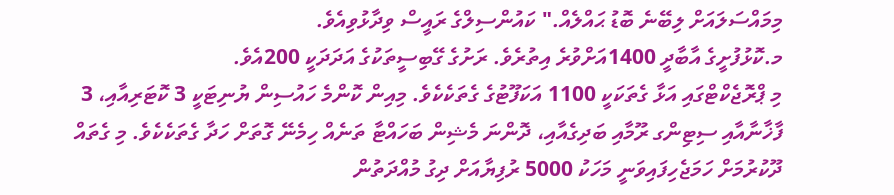މިމައްސަލައަށް ލިބޭނެ ބޮޑު ޙައްލެއް." ކައުންސިލްގެ ރައީސް ވިދާޅުވިއެވެ.
މ.ކޮޅުފުށީގެ އާބާދީ 1400އަށްވުރެ އިތުރެވެ. ރަށުގެ ގޭބިސީތަކުގެ އަދަދަކީ 200އެވެ.
މި ޕްރޮޖެކްޓްގައި އަޅާ ގެތަކަކީ 1100 އަކަފޫޓުގެ ގެތަކެކެވެ. މިއިން ކޮންމެ ހައުސިން ޔުނިޓަކީ 3 ކޮޓަރިއާއި، 3 ފާޚާނާއާއި ސިޓިންގ ރޫމާއި ބަދިގެއާއި، ދޮންނަ މެޝިން ބަހައްޓާ ތަނެއް ހިމެނޭ ގޮތަށް ހަދާ ގެތަކެކެވެ. މި ގެތައް ދޫކުރުމަށް ހަމަޖެހިފައިވަނީ މަހަކު 5000 ރުފިޔާއަށް ދިގު މުއްދަތުން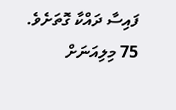ފައިސާ ދައްކާ ގޮތަށެވެ.
75 މިލިއަނަށް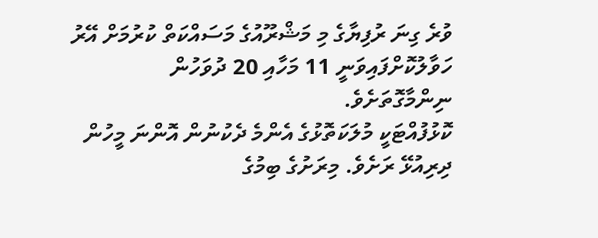ވުރެ ގިނަ ރުފިޔާގެ މި މަޝްރޫއުގެ މަސައްކަތް ކުރުމަށް އޭރު ހަވާލުކޮށްފައިވަނީ 11 މަހާއި 20 ދުވަހުން ނިންމާގޮތަށެވެ.
ކޮޅުފުއްޓަކީ މުލަކަތޮޅުގެ އެންމެ ދެކުނުން އޮންނަ މީހުން ދިރިއުޅޭ ރަށެވެ. މިރަށުގެ ބިމުގެ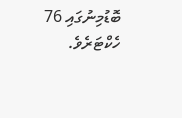ބޮޑުމިނުގައި 76 ހެކްޓަރެވެ.